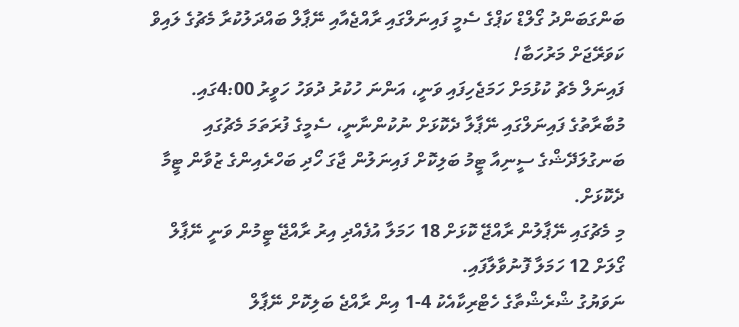ބަންގަބަންދު ގޯލްޑް ކަޕްގެ ސެމީ ފައިނަލްގައި ރާއްޖެއާއި ނޭޕާލް ބައްދަލުކުރާ މެޗުގެ ލައިވް ކަވަރޭޖަށް މަރުހަބާ!
ފައިނަލް މެޗު ކުޅުމަށް ހަމަޖެހިފައި ވަނީ، އަންނަ ހުކުރު ދުވަހު ހަވީރު 4:00ގައި.
މުބާރާތުގެ ފައިނަލްގައި ނޭޕާލާ ދެކޮޅަށް ނުކުންނާނީ، ސެމީގެ ފުރަތަމަ މެޗުގައި ބަނގުލަދޭޝްގެ ސީނިއާ ޓީމު ބަލިކޮށް ފައިނަލުން ޖާގަ ހޯދި ބަހްރެއިންގެ ޒުވާން ޓީމާ ދެކޮޅަށް.
މި މެޗުގައި ނޭޕާލުން ރާއްޖޭ ކޮޅަށް 18 ހަމަލާ އުފެއްދި އިރު ރާއްޖޭ ޓީމުން ވަނީ ނޭޕާލް ގޯލަށް 12 ހަމަލާ ފޮނުވާލާފައި.
ނަވަޔުގު ޝްރެޝްތާގެ ހެޓްރިކާއެކު 4-1 އިން ރާއްޖެ ބަލިކޮށް ނޭޕާލް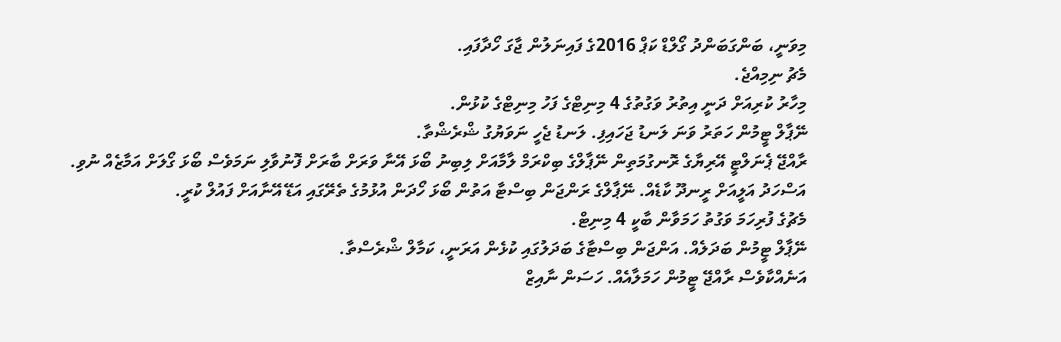މިވަނީ، ބަންގަބަންދު ގޯލްޑް ކަޕް 2016ގެ ފައިނަލުން ޖާގަ ހޯދާފައި.
މެޗު ނިމިއްޖެ.
މިހާރު ކުރިއަށް ދަނީ އިތުރު ވަގުތުގެ 4 މިނިޓްގެ ފަހު މިނިޓްގެ ކުޅުން.
ނޭޕާލް ޓީމުން ހަތަރު ވަނަ ލަނޑު ޖަހައިފި. ލަނޑު ޖެހީ ނަވަޔުގު ޝްރެޝްތާ.
ރާއްޖޭ ޕެނަލްޓީ އޭރިޔާގެ ރޮނގުމަތިން ނޭޕާލްގެ ބިކްރަމް ލާމާއަށް ލިބިނު ބޯޅަ އޭނާ ވަރަށް ބާރަށް ފޮނުވާލި ނަމަވެސް ބޯޅަ ގޯލަށް އަމާޒެއް ނުވި.
އަސްހަދު އަލީއަށް ރީނދޫ ކާޑެއް. ނޭޕާލްގެ ރަންޖަން ބިސްޓާ އަތުން ބޯޅަ ހޯދަން އުޅުމުގެ ތެރޭގައި އަޑޭ އޭނާއަށް ފައުލް ކުރީ.
މެޗުގެ ފުރިހަމަ ވަގުތު ހަމަވާން ބާކީ 4 މިނިޓް.
ނޭޕާލް ޓީމުން ބަދަލެއް. އަންޖަން ބިސްޓާގެ ބަދަލުގައި ކުޅެން އަރަނީ، ކަމާލް ޝްރެސްތާ.
އަނެއްކާވެސް ރާއްޖޭ ޓީމުން ހަމަލާއެއް. ހަސަން ނާއިޒް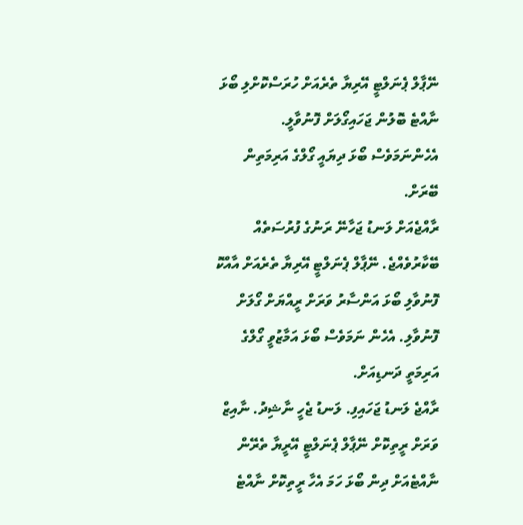ނޭޕާލް ޕެނަލްޓީ އޭރިޔާ ތެރެއަށް ހުރަސްކޮށްލި ބޯޅަ ނާއްޓެ ބޮލުން ޖަހައިގޯލަށް ފޮނުވާލީ. އެހެންނަމަވެސް ބޯޅަ ދިޔައީ ގޯލްގެ އަރިމަތިން ބޭރަށް.
ރާއްޖެއަށް ލަނޑު ޖަހާނޭ ރަނުގެ ފުރުސަތެއް ބޭކާރުވެއްޖެ. ނޭޕާލް ޕެނަލްޓީ އޭރިޔާ ތެރެއަށް އާއްކޮ ފޮނުވާލި ބޯޅަ އަންސާރު ވަރަށް ރީއްޔަށް ގޯލަށް ފޮނުވާލި. އެހެން ނަމަވެސް ބޯޅަ އަމާޒުވީ ގޯލްގެ އަރިމަތީ ދަނޑިއަށް.
ރާއްޖެ ލަނޑު ޖަހައިފި. ލަނޑު ޖެހީ ނާޝިދު. ނާއިޒް ވަރަށް ރީތިކޮށް ނޭޕާލް ޕެނަލްޓީ އޭރީޔާ ތެރޭން ނާއްޓެއަށް ދިން ބޯޅަ ހަމަ އެހާ ރީތިކޮށް ނާއްޓެ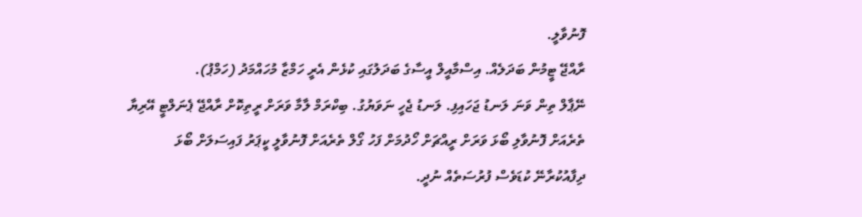ފޮނުވާލީ.
ރާއްޖޭ ޓީމުން ބަދަލެއް. އިސްމާއީލް އީސާގެ ބަދަލުގައި ކުޅެން އެރީ ހަމްޒާ މުހައްމަދު (ހަމްޕު).
ނޭޕާލް ތިން ވަނަ ލަނޑު ޖަހައިފި. ލަނޑު ޖެހީ ނަވަޔުގު. ބިކްރަމް ލާމާ ވަރަށް ރީތިކޮށް ރާއްޖޭ ޕެނަލްޓީ އޭރިޔާ ތެރެއަށް ފޮނުވާލި ބޯޅަ ވަރަށް ރީއްޗަށް ހޯދުމަށް ފަހު ގޯލް ތެރެއަށް ފޮނުވާލީ ކީޕަރު ފައިސަލަށް ބޯޅަ ދިފާއުކުރާނޭ ކުޑަވެސް ފުރުސަތެއް ނުދީ.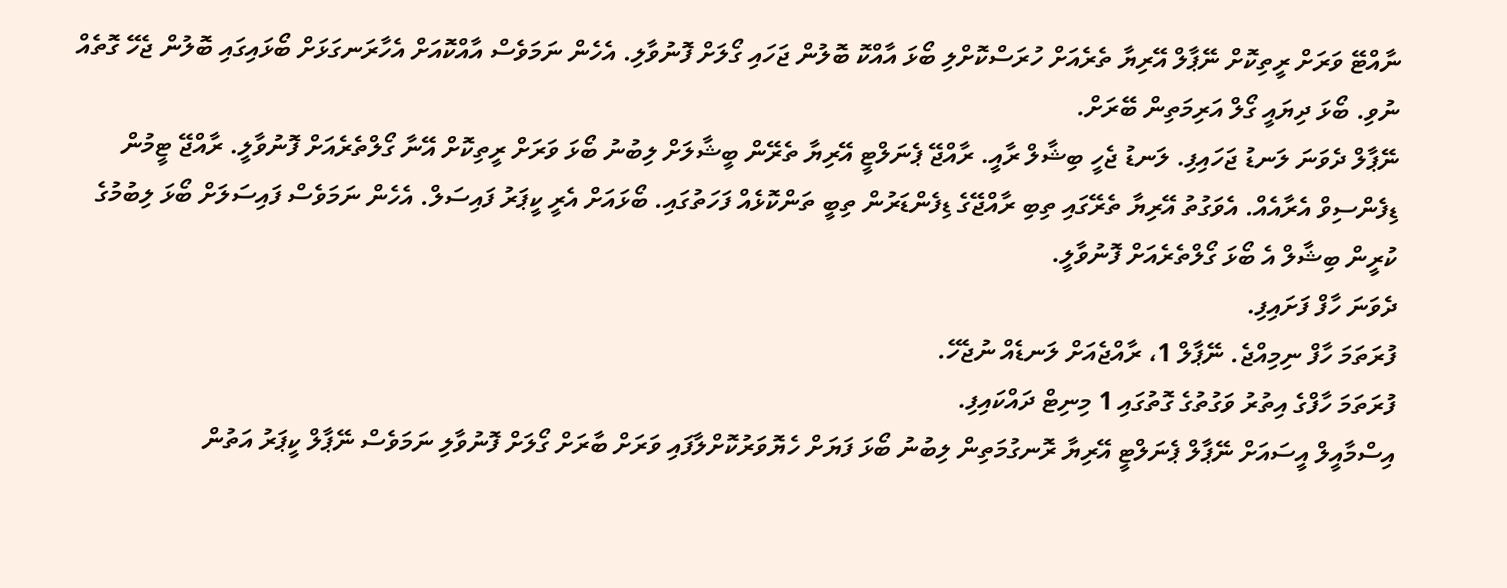ނާއްޓޭ ވަރަށް ރީތިކޮށް ނޭޕާލް އޭރިޔާ ތެރެއަށް ހުރަސްކޮށްލި ބޯޅަ އާއްކޮ ބޮލުން ޖަހައި ގޯލަށް ފޮނުވާލި. އެހެން ނަމަވެސް އާއްކޮއަށް އެހާރަނގަޅަށް ބޯޅައިގައި ބޮލުން ޖެހޭ ގޮތެއް ނުވި. ބޯޅަ ދިޔައީ ގޯލް އަރިމަތިން ބޭރަށް.
ނޭޕާލް ދެވަނަ ލަނޑު ޖަހައިފި. ލަނޑު ޖެހީ ބިޝާލް ރާއީ. ރާއްޖޭ ޕެނަލްޓީ އޭރިޔާ ތެރޭން ބީޝާލަށް ލިބުނު ބޯޅަ ވަރަށް ރީތިކޮށް އޭނާ ގޯލްތެރެއަށް ފޮނުވާލީ. ރާއްޖޭ ޓީމުން ޑިފެންސިވް އެރާއެއް. އެވަގުތު އޭރިޔާ ތެރޭގައި ތިބި ރާއްޖޭގެ ޑިފެންޑަރުން ތިބީ ތަންކޮޅެއް ފަހަތުގައި. ބޯޅައަށް އެރީ ކީޕަރު ފައިސަލް. އެހެން ނަމަވެސް ފައިސަލަށް ބޯޅަ ލިބުމުގެ ކުރީން ބިޝާލް އެ ބޯޅަ ގޯލްތެރެއަށް ފޮނުވާލީ.
ދެވަނަ ހާފް ފަށައިފި.
ފުރަތަމަ ހާފް ނިމިއްޖެ. ނޭޕާލް 1، ރާއްޖެއަށް ލަނޑެއް ނުޖެހޭ.
ފުރަތަމަ ހާފްގެ އިތުރު ވަގުތުގެ ގޮތުގައި 1 މިނިޓް ދައްކައިފި.
އިސްމާއީލް އީސައަށް ނޭޕާލް ޕެނަލްޓީ އޭރިޔާ ރޮނގުމަތިން ލިބުނު ބޯޅަ ފަޔަށް ހެޔޮވަރުކޮށްލާފައި ވަރަށް ބާރަށް ގޯލަށް ފޮނުވާލި ނަމަވެސް ނޭޕާލް ކީޕަރު އަތުން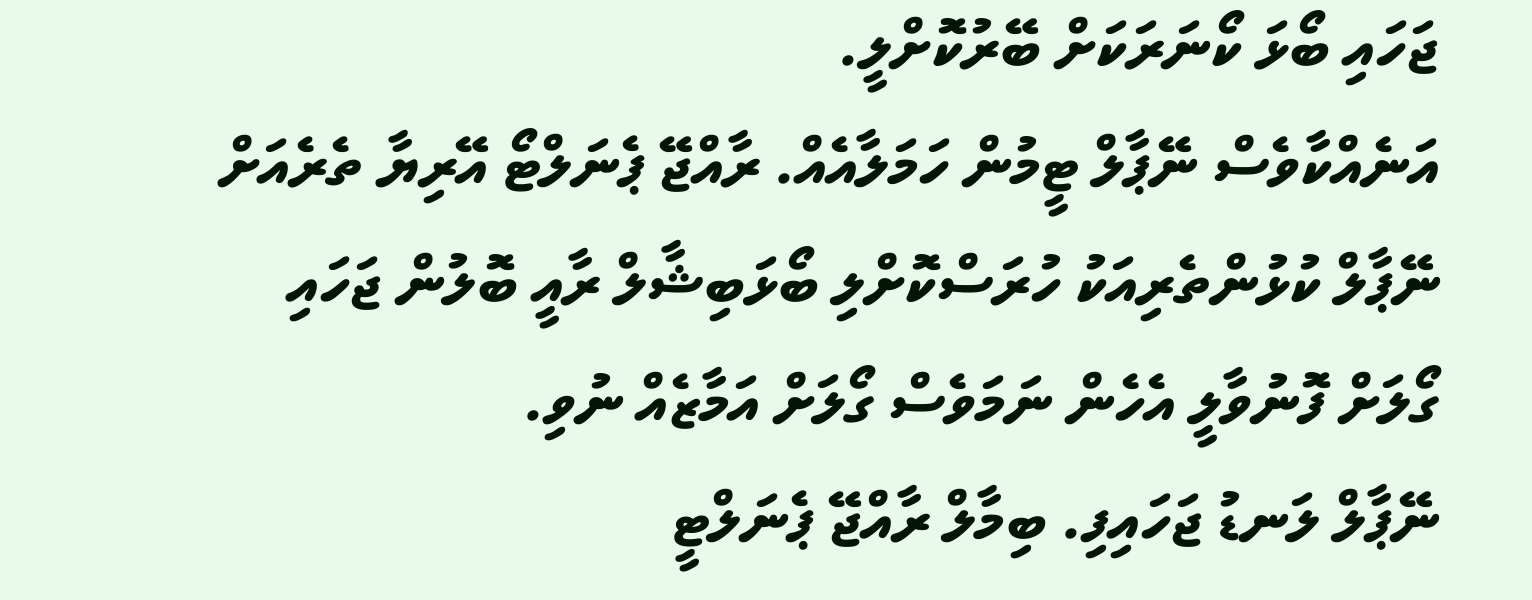ޖަހައި ބޯޅަ ކޯނަރަކަށް ބޭރުކޮށްލީ.
އަނެއްކާވެސް ނޭޕާލް ޓީމުން ހަމަލާއެއް. ރާއްޖޭ ޕެނަލްޓޯ އޭރިޔާ ތެރެއަށް ނޭޕާލް ކުޅުންތެރިއަކު ހުރަސްކޮށްލި ބޯޅަބިޝާލް ރާއީ ބޮލުން ޖަހައި ގޯލަށް ފޮނުވާލީ އެހެން ނަމަވެސް ގޯލަށް އަމާޒެއް ނުވި.
ނޭޕާލް ލަނޑު ޖަހައިފި. ބިމާލް ރާއްޖޭ ޕެނަލްޓީ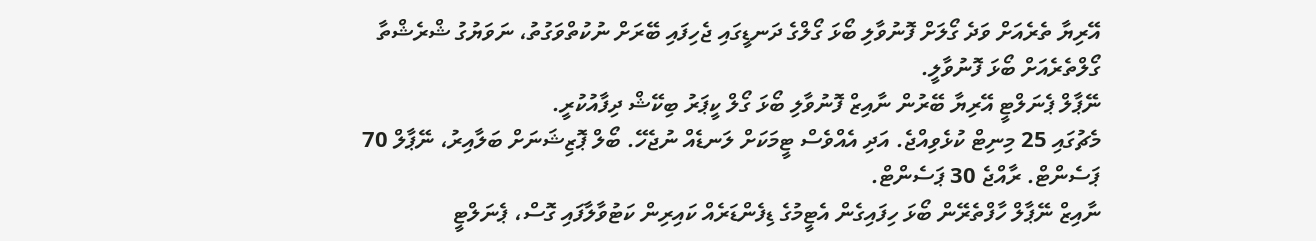އޭރިޔާ ތެރެއަށް ވަދެ ގޯލަށް ފޮނުވާލި ބޯޅަ ގޯލްގެ ދަނޑީގައި ޖެހިފައި ބޭރަށް ނުކުތްވަގުތު، ނަވަޔުގު ޝްރެޝްތާ ގޯލްތެރެއަށް ބޯޅަ ފޮނުވާލީ.
ނޭޕާލް ޕެނަލްޓީ އޭރިޔާ ބޭރުން ނާއިޒް ފޮނުވާލި ބޯޅަ ގޯލް ކީޕަރު ބިކޭޝް ދިފާއުކުރީ.
މެޗުގައި 25 މިނިޓް ކުޅެވިއްޖެ. އަދި އެއްވެސް ޓީމަކަށް ލަނޑެއް ނުޖެހޭ. ބޯލް ޕޮޒިޝަނަށް ބަލާއިރު، ނޭޕާލް 70 ޕަސެންޓް. ރާއްޖެ 30 ޕަސެންޓް.
ނާއިޒް ނޭޕާލް ހާފްތެރޭން ބޯޅަ ހިފައިގެން އެޓީމުގެ ޑިފެންޑަރެއް ކައިރިން ކަޓުވާލާފައި ގޮސް، ޕެނަލްޓީ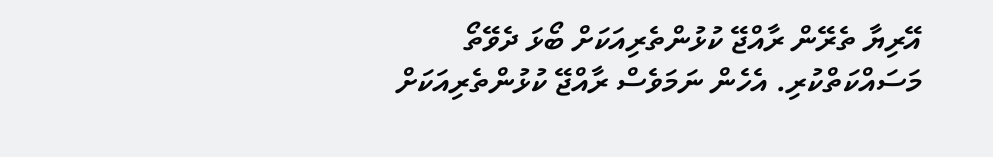އޭރިޔާ ތެރޭން ރާއްޖޭ ކުޅުންތެރިއަކަށް ބޯޅަ ދެވޭތޯ މަސައްކަތްކުރި. އެހެން ނަމަވެސް ރާއްޖޭ ކުޅުންތެރިއަކަށް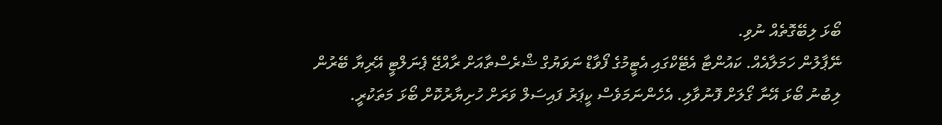ބޯޅަ ލިބޭގޮތެއް ނުވި.
ނޭޕާލުން ހަމަލާއެއް. ކައުންޓާ އެޓޭކްގައި އެޓީމުގެ ފޯވާޑް ނަވަޔުގް ޝްރެސްތާއަށް ރާއްޖޭ ޕެނަލްޓީ އޭރިޔާ ބޭރުން ލިބުނު ބޯޅަ އޭނާ ގޯލަށް ފޮނުވާލި. އެހެންނަމަވެސް ކީޕަރު ފައިސަލް ވަރަށް ހުށިޔާރުކޮށް ބޯޅަ މަތަކުރީ.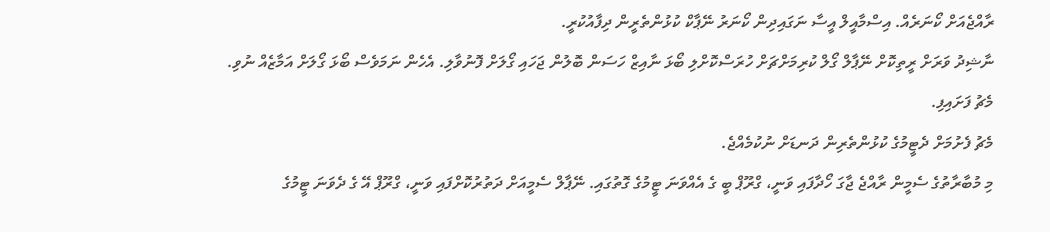ރާއްޖެއަށް ކޯނަރެއް. އިސްމާއީލް އީސާ ނަގައިދިން ކޯނަރު ނޭޕާކް ކުޅުންތެރީން ދިފާއުކުރީ.
ނާޝިދު ވަރަށް ރީތިކޮށް ނޭޕާލް ގޯލް ކުރިމަށްޗަށް ހުރަސްކޮށްލި ބޯޅަ ނާއިޒް ހަސަން ބޮލުން ޖަހައި ގޯލަށް ފޮނުވާލި. އެހެން ނަމަވެސް ބޯޅަ ގޯލަށް އަމާޒެއް ނުވި.
މެޗު ފަށައިފި.
މެޗު ފެށުމަށް ދެޓީމުގެ ކުޅުންތެރިން ދަނޑަށް ނުކުމެއްޖެ.
މި މުބާރާތުގެ ސެމީން ރާއްޖެ ޖާގަ ހޯދާފައި ވަނީ، ގްރޫޕް ބީ ގެ އެއްވަނަ ޓީމުގެ ގޮތުގައި. ނޭޕާލް ސެމީއަށް ދަތުރުކޮށްފައި ވަނީ، ގްރޫޕް އޭ ގެ ދެވަނަ ޓީމުގެ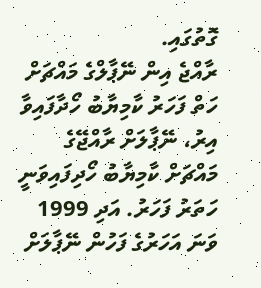ގޮތުގައި.
ރާއްޖެ އިން ނޭޕާލްގެ މައްޗަށް ހަތް ފަހަރު ކާމިޔާބު ހޯދާފައިވާ އިރު، ނޭޕާލަށް ރާއްޖޭގެ މައްޗަށް ކާމިޔާބު ހޯދިފައިވަނީ ހަތަރު ފަހަރު. އަދި 1999 ވަނަ އަހަރުގެ ފަހުން ނޭޕާލަށް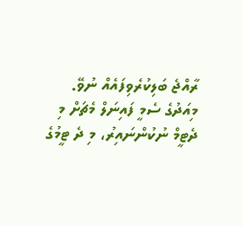ރާއްޖެ ބަލިކުރެވިފައެއް ނުވޭ.
މިއަދުގެ ސެމީ ފައިނަލް މެޗަށް މި ދެޓީމް ނުކުންނައިރު، މި ދެ ޓީމުގެ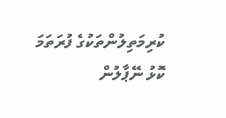ކުރިމަތިލުންތަކުގެ ފުރަތަމަ ކޮޅު ނޭޕާލުން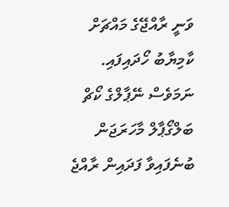ވަނީ ރާއްޖޭގެ މައްޗަށް ކާމިޔާބު ހޯދައިފައި. ނަމަވެސް ނޭޕާލްގެ ކޯޗް ބަލްގޯޕާލް މާހަރަޖަން ބުނެފައިވާ ފަދައިން ރާއްޖެ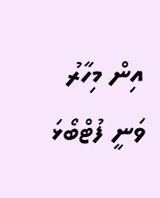އިން މިހާރު ވަނީ ފުޓްބޯޅަ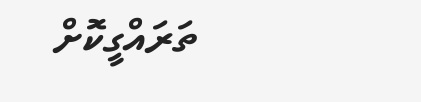ތަރައްގީކޮށް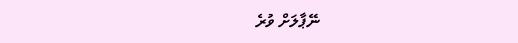ނޭޕާލަށް ވުރެ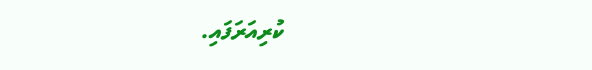ކުރިއަރަފައި.